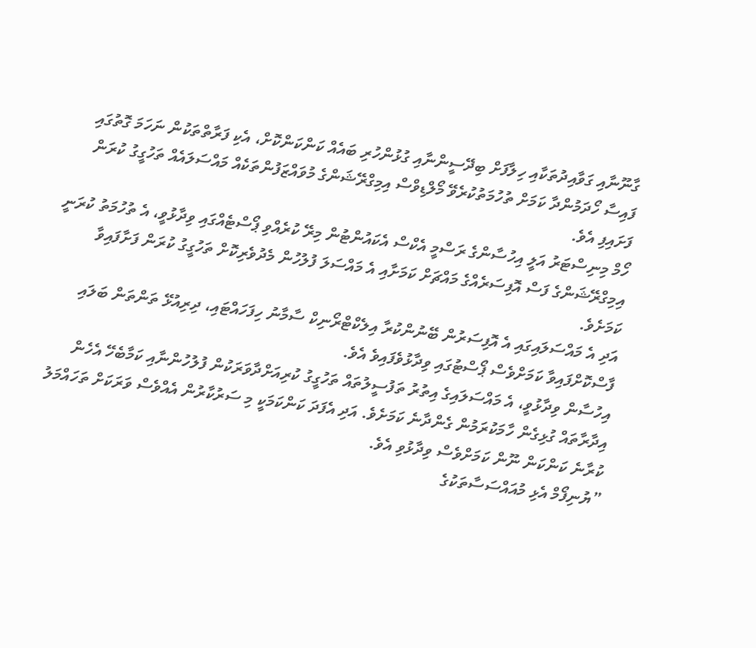ގާނޫނާއި ގަވާއިދުތަކާއި ހިލާފަށް ބިދޭސީންނާއި ގުޅުންހުރި ބައެއް ކަންކަންކޮށް، އެކި ފަރާތްތަކުން ނަހަމަ ގޮތުގައި ފައިސާ ހޯދަމުންދާ ކަމަށް ތުހުމަތުކުރެވޭ މޯލްޑިވްސް އިމިގްރޭޝަންގެ މުވައްޒަފުންތަކެއް މައްސަލައެއް ތަހުގީގު ކުރަން ފަށައިފި އެވެ.
ހޯމް މިނިސްޓަރު އަލީ އިހުސާންގެ ރަސްމީ އެކްސް އެކައުންޓުން މިރޭ ކުރެއްވި ޕޯސްޓެއްގައި ވިދާޅުވީ، އެ ތުހުމަތު ކުރަނީ އިމިގްރޭޝަންގެ ފަސް އޮފިސަރެއްގެ މައްޗަށް ކަމަށާއި އެ މައްސަލަ ފުލުހުން މެދުވެރިކޮށް ތަހުގީގު ކުރަން ފަށާފައިވާ ކަމަށެވެ.
އަދި އެ މައްސަލައިގައި އެ އޮފިސަރުން ބޭނުންކުރާ އިލެކްޓްރޯނިކް ސާމާނު ހިފަހައްޓައި، ދިރިއުޅޭ ތަންތަން ބަލައި ފާސްކޮށްފައިވާ ކަމަށްވެސް ޕޯސްޓުގައި ވިދާޅުވެފައިވެ އެވެ.
އިހުސާން ވިދާޅުވީ، އެ މައްސަލައިގެ އިތުރު ތަފުސީލުތައް ތަހުގީގު ކުރިއަށްދާވަރަކުން ފުލުހުންނާއި ކަމާބެހޭ އެހެން އިދާރާތައް ގުޅިގެން ހާމަކުރަމުން ގެންދާނެ ކަމަށެވެ. އަދި އެފަދަ ކަންކަމަކީ މި ސަރުކާރުން އެއްވެސް ވަރަކަށް ތަހައްމަލު ކުރާނެ ކަންކަން ނޫން ކަމަށްވެސް ވިދާޅުވި އެވެ.
”ޔުނިފޯމް އެޅި މުއައްސަސާތަކުގެ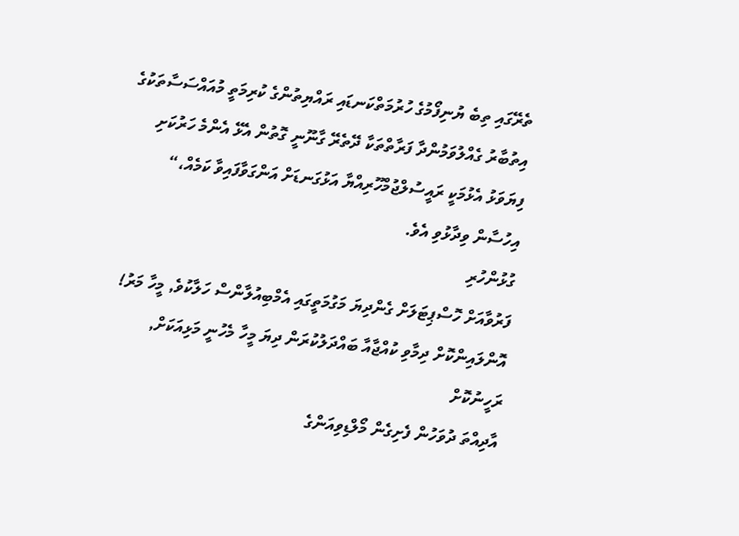ތެރޭގައި ތިބެ ޔުނިފޯމުގެ ހުރުމަތްކަނޑައި ރައްޔިތުންގެ ކުރިމަތީ މުއައްސަސާތަކުގެ އިތުބާރު ގެއްލުވަމުންދާ ފަރާތްތަކާ ދޭތެރޭ ގާނޫނީ ގޮތުން އެޅޭ އެންމެ ހަރުކަށި ފިޔަވަޅު އެޅުމަކީ ރައީސުލްޖުމްހޫރިއްޔާ އަޅުގަނޑަށް އަންގަވާފައިވާ ކަމެއް،“ އިހުސާން ވިދާޅުވި އެވެ.
ގުޅުންހުރި
ފަރުވާއަށް ހޮސްޕިޓަލަށް ގެންދިޔަ މަގުމަތީގައި އެމްބިއުލާންސް ހަލާކުވެ, މީހާ މަރު!
އޮންލައިންކޮށް ދިމާވި ކުއްޖާއާ ބައްދަލުކުރަން ދިޔަ މީހާ މެހުނީ މަޅިއަކަށް, ރަހީނުކޮށް
އާދިއްތަ ދުވަހުން ފެށިގެން މޯލްޑިވިއަންގެ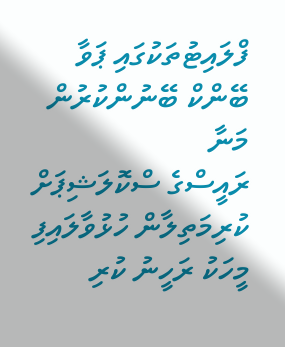ފްލައިޓުތަކުގައި ޕަވާ ބޭންކް ބޭނުންކުރުން މަނާ
ރައީސްގެ ސްކޮލަޝިޕަށް ކުރިމަތިލާން ހުޅުވާލައިފި
މީހަކު ރަހީނު ކުރި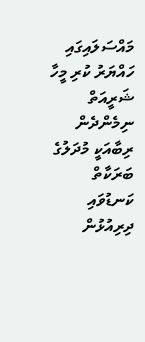މައްސަލައިގައި ހައްޔަރު ކުރި މީހާ ޝަރީއަތް ނިމެންދެން
ރިބާއަކީ މުދަލުގެ ބަރަކާތް ކަނޑުވައި ދިރިއުޅުން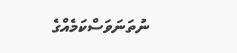ނުތަނަވަސްކަމެއްގެ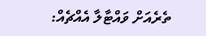ތެރެއަށް ވައްޓާލާ އެއްޗެއް: